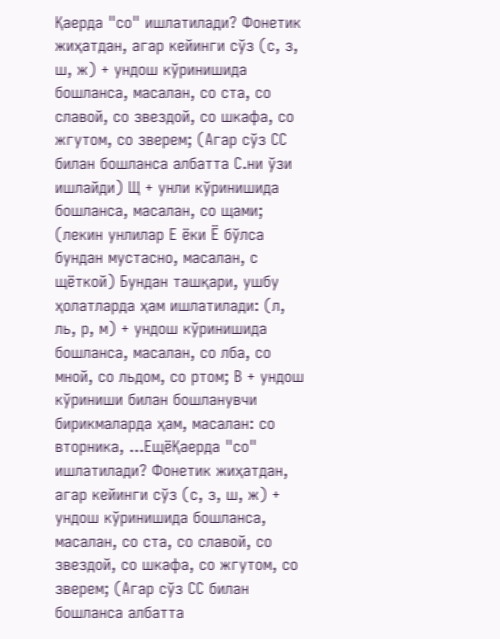Қаерда "со" ишлатилади? Фонетик жиҳатдан, агар кейинги сўз (с, з, ш, ж) + ундош кўринишида бошланса, масалан, со ста, со славой, со звездой, со шкафа, со жгутом, со зверем; (Агар сўз СС билан бошланса албатта С.ни ўзи ишлайди) Щ + унли кўринишида бошланса, масалан, со щами; (лекин унлилар Е ёки Ё бўлса бундан мустасно, масалан, с щёткой) Бундан ташқари, ушбу ҳолатларда ҳам ишлатилади: (л, ль, р, м) + ундош кўринишида бошланса, масалан, со лба, со мной, со льдом, со ртом; В + ундош кўриниши билан бошланувчи бирикмаларда ҳам, масалан: со вторника, ...ЕщёҚаерда "со" ишлатилади? Фонетик жиҳатдан, агар кейинги сўз (с, з, ш, ж) + ундош кўринишида бошланса, масалан, со ста, со славой, со звездой, со шкафа, со жгутом, со зверем; (Агар сўз СС билан бошланса албатта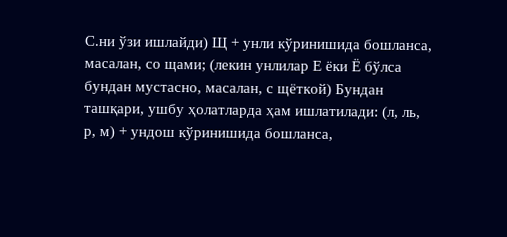С.ни ўзи ишлайди) Щ + унли кўринишида бошланса, масалан, со щами; (лекин унлилар Е ёки Ё бўлса бундан мустасно, масалан, с щёткой) Бундан ташқари, ушбу ҳолатларда ҳам ишлатилади: (л, ль, р, м) + ундош кўринишида бошланса,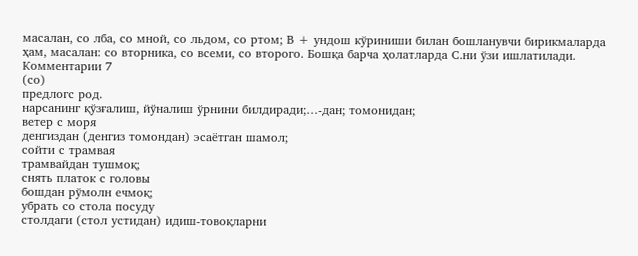масалан, со лба, со мной, со льдом, со ртом; В + ундош кўриниши билан бошланувчи бирикмаларда ҳам, масалан: со вторника, со всеми, со второго. Бошқа барча ҳолатларда С.ни ўзи ишлатилади.
Комментарии 7
(со)
предлогс род.
нарсанинг қўзғалиш, йўналиш ўрнини билдиради;…-дан; томонидан;
ветер с моря
денгиздан (денгиз томондан) эсаётган шамол;
сойти с трамвая
трамвайдан тушмоқ;
снять платок с головы
бошдан рўмолн ечмоқ;
убрать со стола посуду
столдаги (стол устидан) идиш-товоқларни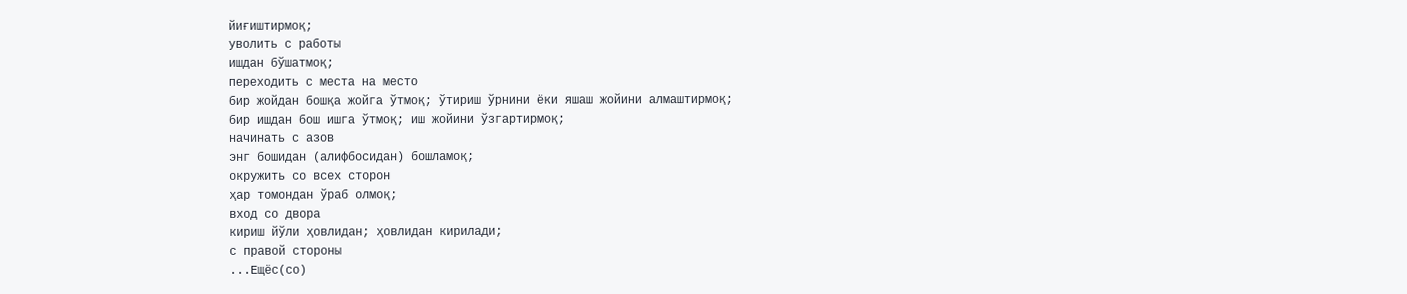йиғиштирмоқ;
уволить с работы
ишдан бўшатмоқ;
переходить с места на место
бир жойдан бошқа жойга ўтмоқ; ўтириш ўрнини ёки яшаш жойини алмаштирмоқ;
бир ишдан бош ишга ўтмоқ; иш жойини ўзгартирмоқ;
начинать с азов
энг бошидан (алифбосидан) бошламоқ;
окружить со всех сторон
ҳар томондан ўраб олмоқ;
вход со двора
кириш йўли ҳовлидан; ҳовлидан кирилади;
с правой стороны
...Ещёс(со)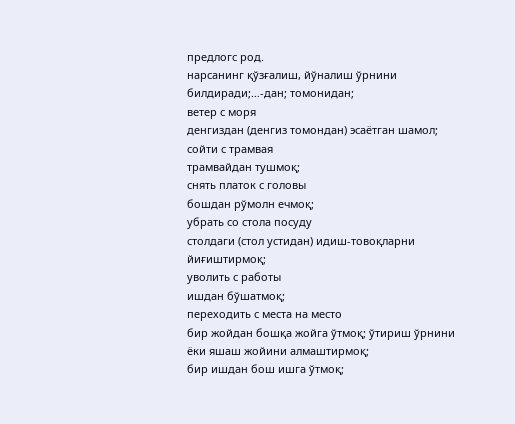предлогс род.
нарсанинг қўзғалиш, йўналиш ўрнини билдиради;…-дан; томонидан;
ветер с моря
денгиздан (денгиз томондан) эсаётган шамол;
сойти с трамвая
трамвайдан тушмоқ;
снять платок с головы
бошдан рўмолн ечмоқ;
убрать со стола посуду
столдаги (стол устидан) идиш-товоқларни йиғиштирмоқ;
уволить с работы
ишдан бўшатмоқ;
переходить с места на место
бир жойдан бошқа жойга ўтмоқ; ўтириш ўрнини ёки яшаш жойини алмаштирмоқ;
бир ишдан бош ишга ўтмоқ;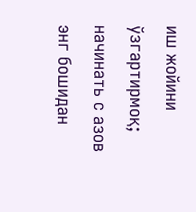иш жойини ўзгартирмоқ;
начинать с азов
энг бошидан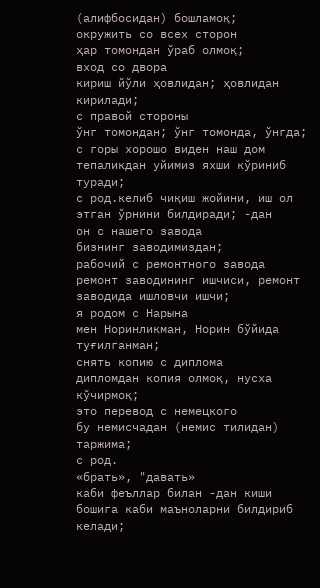(алифбосидан) бошламоқ;
окружить со всех сторон
ҳар томондан ўраб олмоқ;
вход со двора
кириш йўли ҳовлидан; ҳовлидан кирилади;
с правой стороны
ўнг томондан; ўнг томонда, ўнгда;
с горы хорошо виден наш дом
тепаликдан уйимиз яхши кўриниб туради;
с род.келиб чиқиш жойини, иш ол этган ўрнини билдиради; -дан
он с нашего завода
бизнинг заводимиздан;
рабочий с ремонтного завода
ремонт заводининг ишчиси, ремонт заводида ишловчи ишчи;
я родом с Нарына
мен Норинликман, Норин бўйида туғилганман;
снять копию с диплома
дипломдан копия олмоқ, нусха кўчирмоқ;
это перевод с немецкого
бу немисчадан (немис тилидан) таржима;
с род.
«брать», "давать»
каби феъллар билан -дан киши бошига каби маъноларни билдириб келади;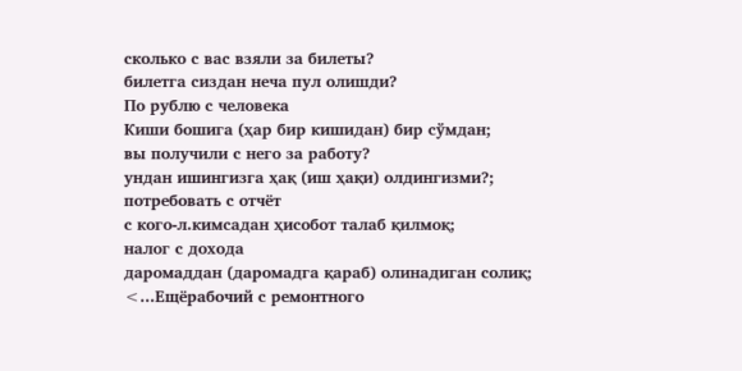сколько с вас взяли за билеты?
билетга сиздан неча пул олишди?
По рублю с человека
Киши бошига (ҳар бир кишидан) бир сўмдан;
вы получили с него за работу?
ундан ишингизга ҳақ (иш ҳақи) олдингизми?;
потребовать с отчёт
с кого-л.кимсадан ҳисобот талаб қилмоқ;
налог с дохода
даромаддан (даромадга қараб) олинадиган солиқ;
<...Ещёрабочий с ремонтного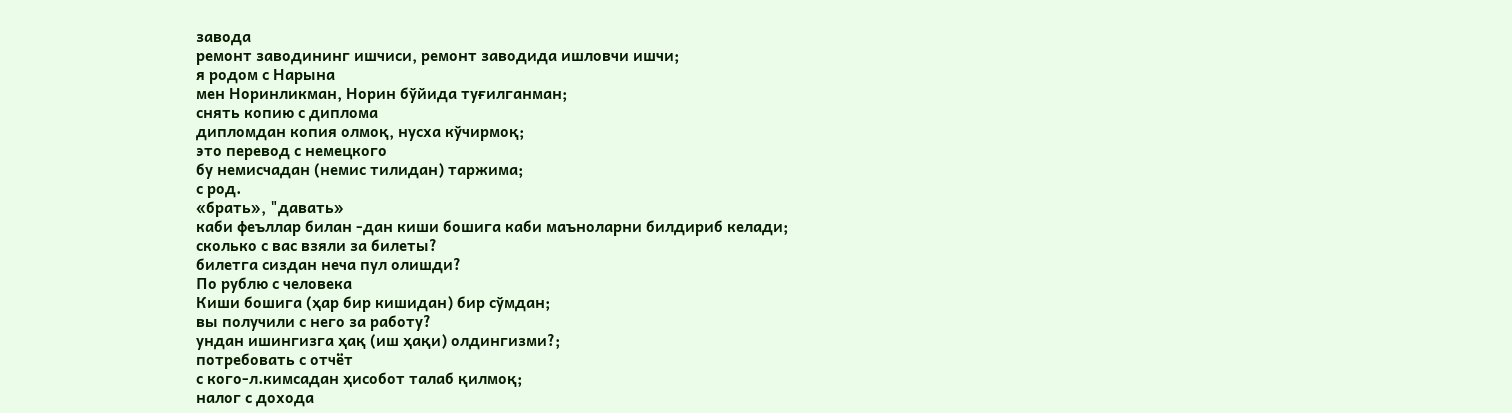завода
ремонт заводининг ишчиси, ремонт заводида ишловчи ишчи;
я родом с Нарына
мен Норинликман, Норин бўйида туғилганман;
снять копию с диплома
дипломдан копия олмоқ, нусха кўчирмоқ;
это перевод с немецкого
бу немисчадан (немис тилидан) таржима;
с род.
«брать», "давать»
каби феъллар билан -дан киши бошига каби маъноларни билдириб келади;
сколько с вас взяли за билеты?
билетга сиздан неча пул олишди?
По рублю с человека
Киши бошига (ҳар бир кишидан) бир сўмдан;
вы получили с него за работу?
ундан ишингизга ҳақ (иш ҳақи) олдингизми?;
потребовать с отчёт
с кого-л.кимсадан ҳисобот талаб қилмоқ;
налог с дохода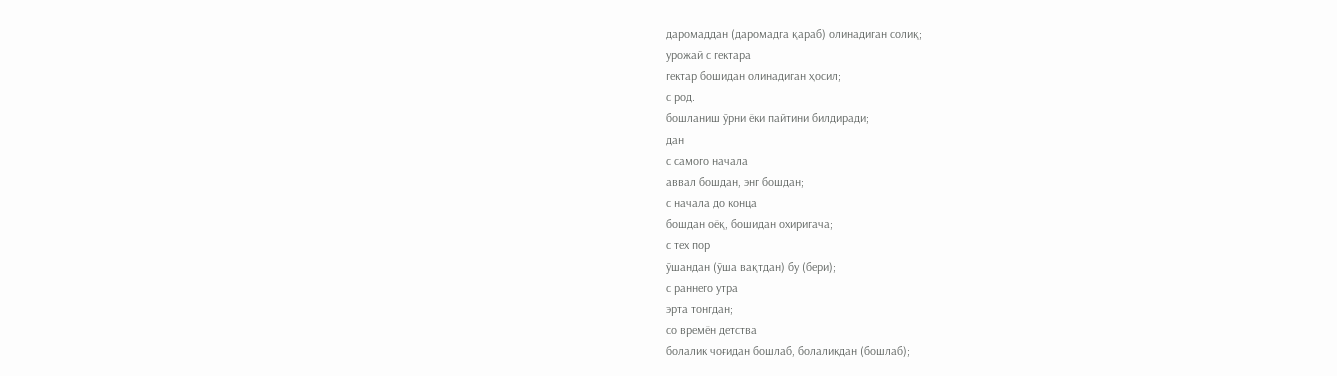даромаддан (даромадга қараб) олинадиган солиқ;
урожай с гектара
гектар бошидан олинадиган ҳосил;
с род.
бошланиш ўрни ёки пайтини билдиради;
дан
с самого начала
аввал бошдан, энг бошдан;
с начала до конца
бошдан оёқ, бошидан охиригача;
с тех пор
ўшандан (ўша вақтдан) бу (бери);
с раннего утра
эрта тонгдан;
со времён детства
болалик чоғидан бошлаб, болаликдан (бошлаб);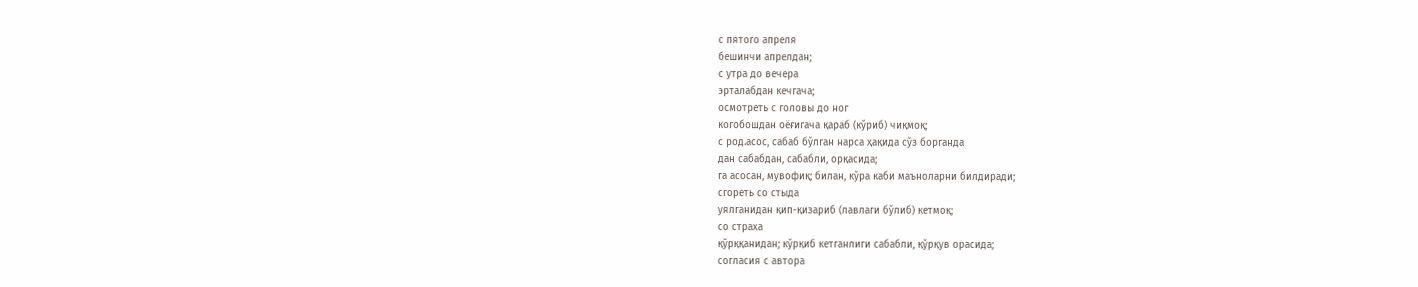с пятого апреля
бешинчи апрелдан;
с утра до вечера
эрталабдан кечгача;
осмотреть с головы до ног
когобошдан оёғигача қараб (кўриб) чиқмоқ;
с род.асос, сабаб бўлган нарса ҳақида сўз борганда
дан сабабдан, сабабли, орқасида;
га асосан, мувофиқ; билан, кўра каби маъноларни билдиради;
сгореть со стыда
уялганидан қип-қизариб (лавлаги бўлиб) кетмоқ;
со страха
қўрққанидан; кўрқиб кетганлиги сабабли, қўрқув орасида;
согласия с автора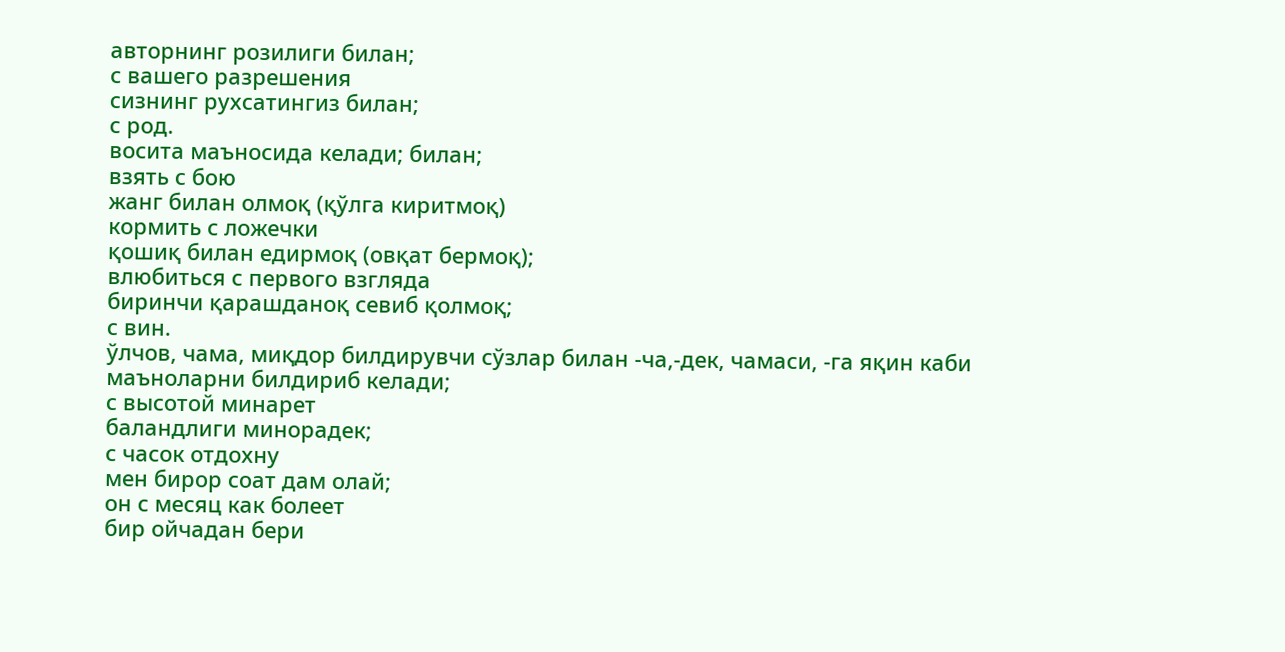авторнинг розилиги билан;
с вашего разрешения
сизнинг рухсатингиз билан;
с род.
восита маъносида келади; билан;
взять с бою
жанг билан олмоқ (қўлга киритмоқ)
кормить с ложечки
қошиқ билан едирмоқ (овқат бермоқ);
влюбиться с первого взгляда
биринчи қарашданоқ севиб қолмоқ;
с вин.
ўлчов, чама, миқдор билдирувчи сўзлар билан -ча,-дек, чамаси, -га яқин каби маъноларни билдириб келади;
с высотой минарет
баландлиги минорадек;
с часок отдохну
мен бирор соат дам олай;
он с месяц как болеет
бир ойчадан бери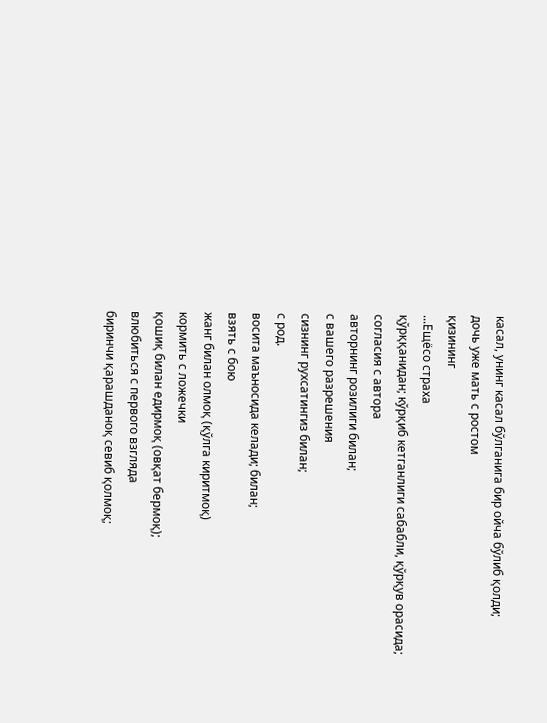касал, унинг касал бўлганига бир ойча бўлиб қолди;
дочь уже мать с ростом
қизининг
...Ещёсо страха
қўрққанидан; кўрқиб кетганлиги сабабли, қўрқув орасида;
согласия с автора
авторнинг розилиги билан;
с вашего разрешения
сизнинг рухсатингиз билан;
с род.
восита маъносида келади; билан;
взять с бою
жанг билан олмоқ (қўлга киритмоқ)
кормить с ложечки
қошиқ билан едирмоқ (овқат бермоқ);
влюбиться с первого взгляда
биринчи қарашданоқ севиб қолмоқ;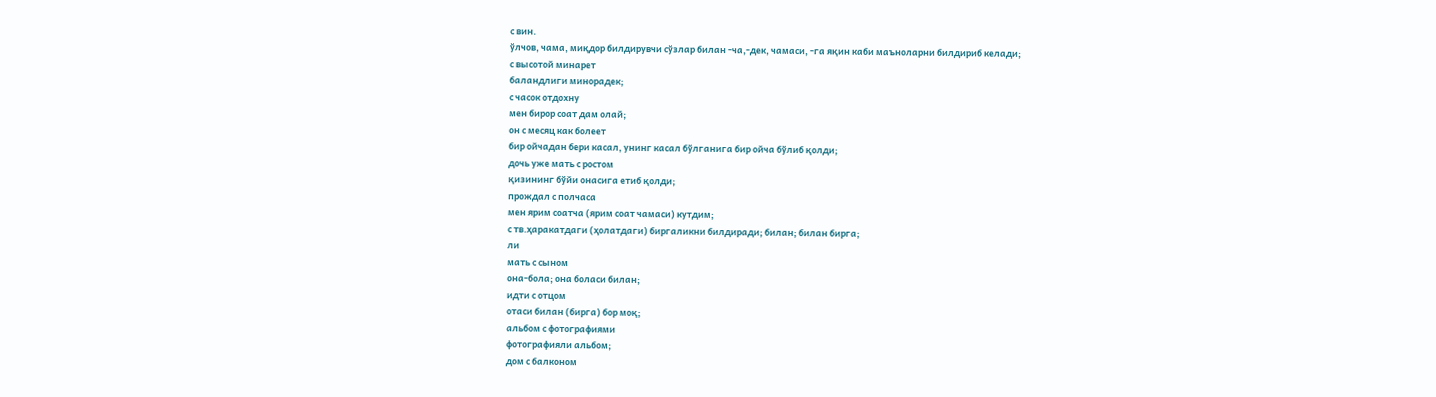с вин.
ўлчов, чама, миқдор билдирувчи сўзлар билан -ча,-дек, чамаси, -га яқин каби маъноларни билдириб келади;
с высотой минарет
баландлиги минорадек;
с часок отдохну
мен бирор соат дам олай;
он с месяц как болеет
бир ойчадан бери касал, унинг касал бўлганига бир ойча бўлиб қолди;
дочь уже мать с ростом
қизининг бўйи онасига етиб қолди;
прождал с полчаса
мен ярим соатча (ярим соат чамаси) кутдим;
с тв.ҳаракатдаги (ҳолатдаги) биргаликни билдиради; билан; билан бирга;
ли
мать с сыном
она-бола; она боласи билан;
идти с отцом
отаси билан (бирга) бор моқ;
альбом с фотографиями
фотографияли альбом;
дом с балконом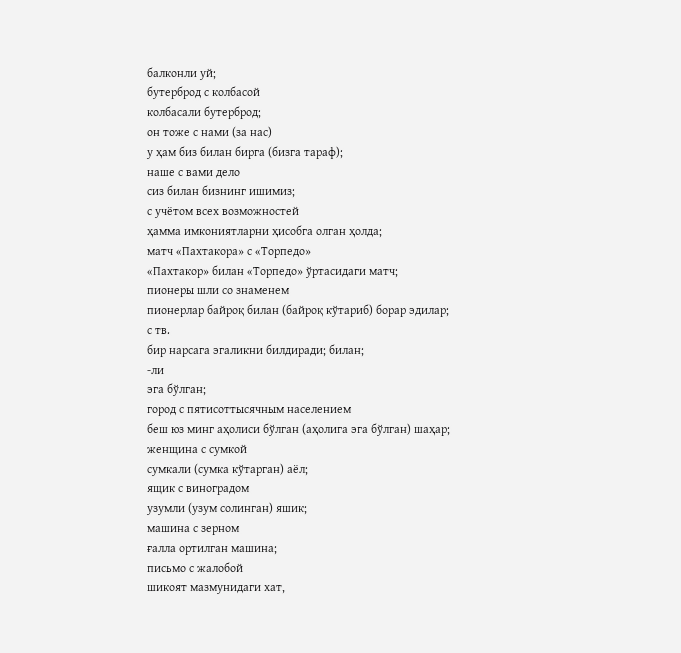балконли уй;
бутерброд с колбасой
колбасали бутерброд;
он тоже с нами (за нас)
у ҳам биз билан бирга (бизга тараф);
наше с вами дело
сиз билан бизнинг ишимиз;
с учётом всех возможностей
ҳамма имкониятларни ҳисобга олган ҳолда;
матч «Пахтакора» с «Торпедо»
«Пахтакор» билан «Торпедо» ўртасидаги матч;
пионеры шли со знаменем
пионерлар байроқ билан (байроқ кўтариб) борар эдилар;
с тв.
бир нарсага эгаликни билдиради; билан;
-ли
эга бўлган;
город с пятисоттысячным населением
беш юз минг аҳолиси бўлган (аҳолига эга бўлган) шаҳар;
женщина с сумкой
сумкали (сумка кўтарган) аёл;
ящик с виноградом
узумли (узум солинган) яшик;
машина с зерном
ғалла ортилган машина;
письмо с жалобой
шикоят мазмунидаги хат,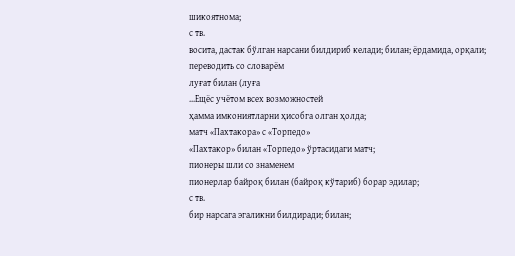шикоятнома;
с тв.
восита, дастак бўлган нарсани билдириб келади; билан; ёрдамида, орқали;
переводить со словарём
луғат билан (луға
...Ещёс учётом всех возможностей
ҳамма имкониятларни ҳисобга олган ҳолда;
матч «Пахтакора» с «Торпедо»
«Пахтакор» билан «Торпедо» ўртасидаги матч;
пионеры шли со знаменем
пионерлар байроқ билан (байроқ кўтариб) борар эдилар;
с тв.
бир нарсага эгаликни билдиради; билан;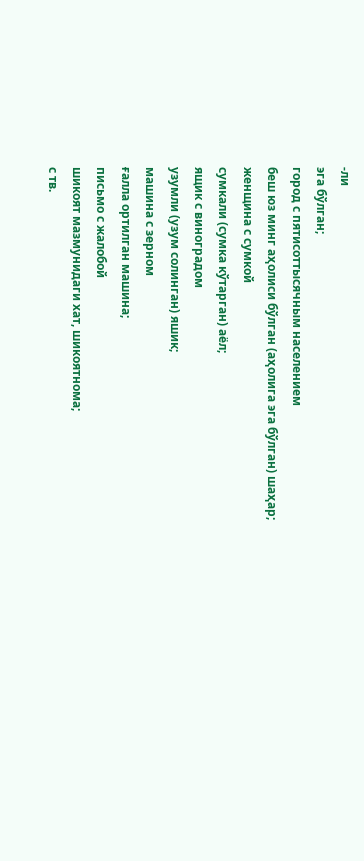-ли
эга бўлган;
город с пятисоттысячным населением
беш юз минг аҳолиси бўлган (аҳолига эга бўлган) шаҳар;
женщина с сумкой
сумкали (сумка кўтарган) аёл;
ящик с виноградом
узумли (узум солинган) яшик;
машина с зерном
ғалла ортилган машина;
письмо с жалобой
шикоят мазмунидаги хат, шикоятнома;
с тв.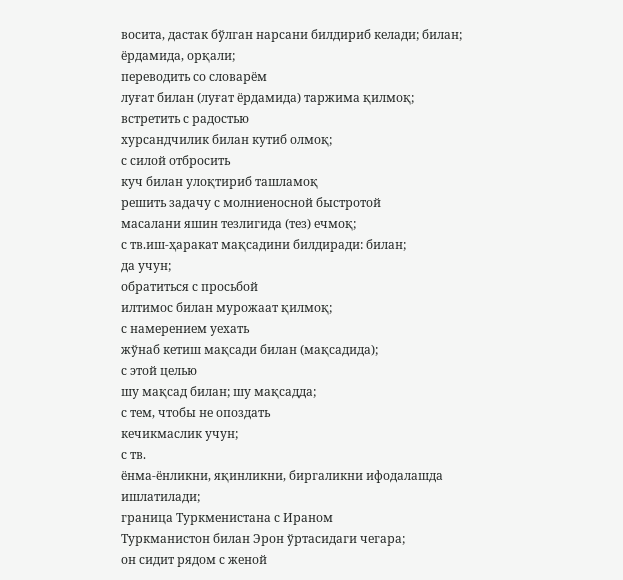восита, дастак бўлган нарсани билдириб келади; билан; ёрдамида, орқали;
переводить со словарём
луғат билан (луғат ёрдамида) таржима қилмоқ;
встретить с радостью
хурсандчилик билан кутиб олмоқ;
с силой отбросить
куч билан улоқтириб ташламоқ
решить задачу с молниеносной быстротой
масалани яшин тезлигида (тез) ечмоқ;
с тв.иш-ҳаракат мақсадини билдиради: билан;
да учун;
обратиться с просьбой
илтимос билан мурожаат қилмоқ;
с намерением уехать
жўнаб кетиш мақсади билан (мақсадида);
с этой целью
шу мақсад билан; шу мақсадда;
с тем, чтобы не опоздать
кечикмаслик учун;
с тв.
ёнма-ёнликни, яқинликни, биргаликни ифодалашда ишлатилади;
граница Туркменистана с Ираном
Туркманистон билан Эрон ўртасидаги чегара;
он сидит рядом с женой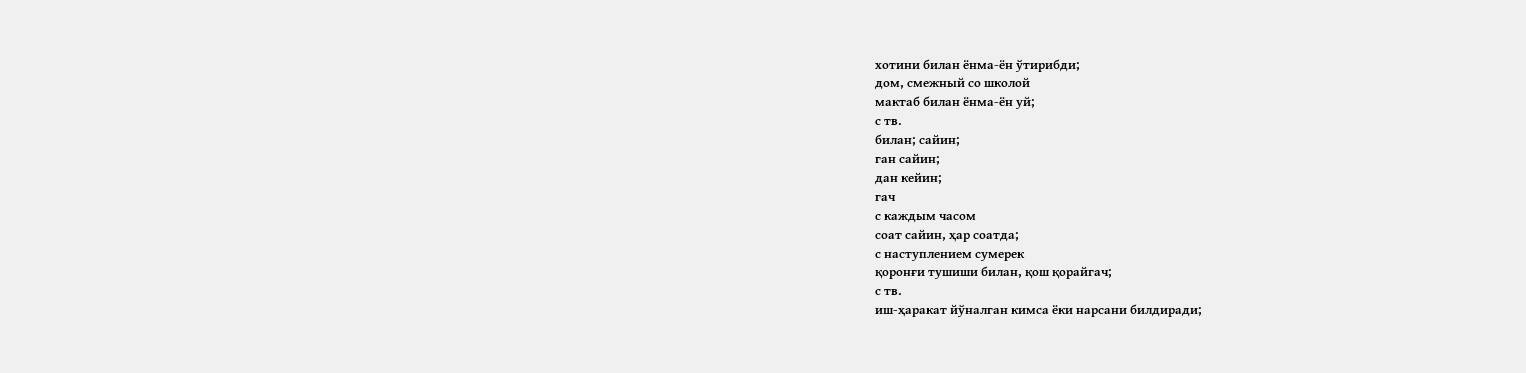хотини билан ёнма-ён ўтирибди;
дом, смежный со школой
мактаб билан ёнма-ён уй;
с тв.
билан; сайин;
ган сайин;
дан кейин;
гач
с каждым часом
соат сайин, ҳар соатда;
с наступлением сумерек
қоронғи тушиши билан, қош қорайгач;
с тв.
иш-ҳаракат йўналган кимса ёки нарсани билдиради;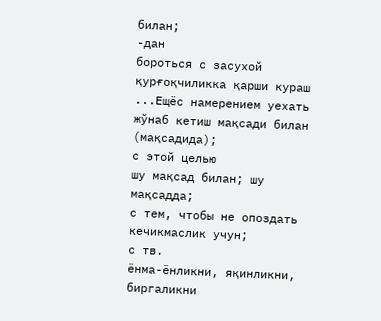билан;
-дан
бороться с засухой
қурғоқчиликка қарши кураш
...Ещёс намерением уехать
жўнаб кетиш мақсади билан (мақсадида);
с этой целью
шу мақсад билан; шу мақсадда;
с тем, чтобы не опоздать
кечикмаслик учун;
с тв.
ёнма-ёнликни, яқинликни, биргаликни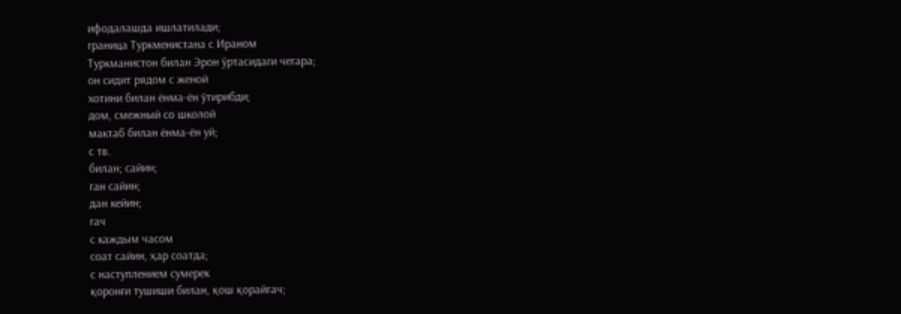ифодалашда ишлатилади;
граница Туркменистана с Ираном
Туркманистон билан Эрон ўртасидаги чегара;
он сидит рядом с женой
хотини билан ёнма-ён ўтирибди;
дом, смежный со школой
мактаб билан ёнма-ён уй;
с тв.
билан; сайин;
ган сайин;
дан кейин;
гач
с каждым часом
соат сайин, ҳар соатда;
с наступлением сумерек
қоронғи тушиши билан, қош қорайгач;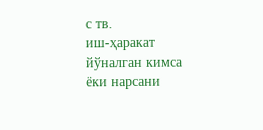с тв.
иш-ҳаракат йўналган кимса ёки нарсани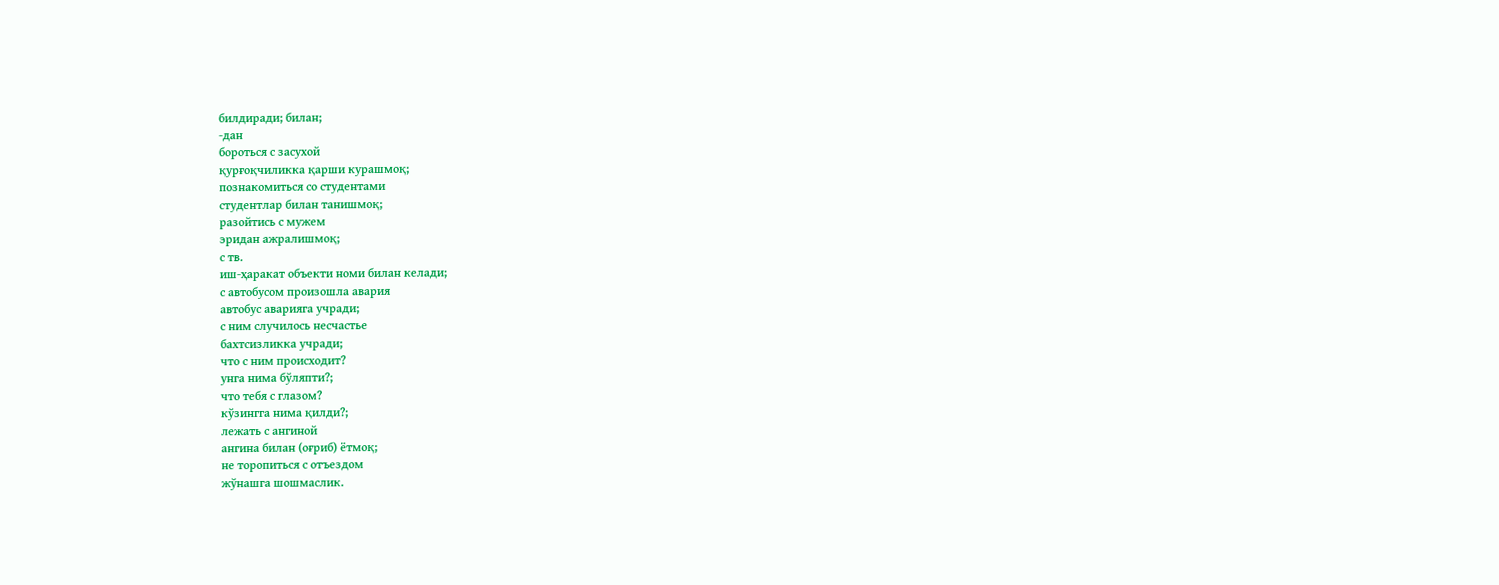билдиради; билан;
-дан
бороться с засухой
қурғоқчиликка қарши курашмоқ;
познакомиться со студентами
студентлар билан танишмоқ;
разойтись с мужем
эридан ажралишмоқ;
с тв.
иш-ҳаракат объекти номи билан келади;
с автобусом произошла авария
автобус аварияга учради;
с ним случилось несчастье
бахтсизликка учради;
что с ним происходит?
унга нима бўляпти?;
что тебя с глазом?
кўзингга нима қилди?;
лежать с ангиной
ангина билан (оғриб) ётмоқ;
не торопиться с отъездом
жўнашга шошмаслик.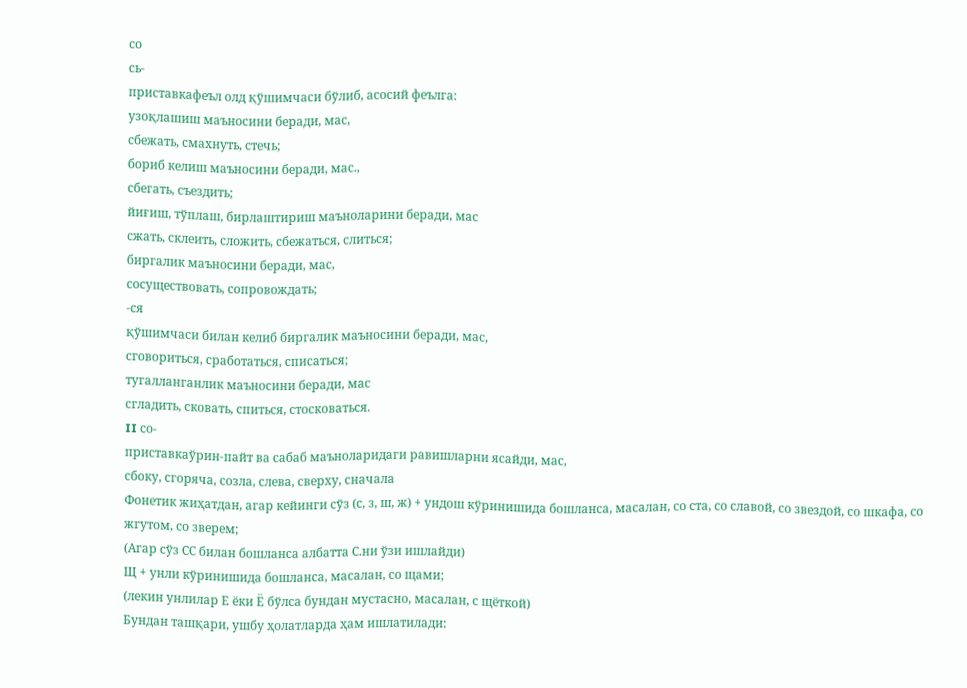со
сь-
приставкафеъл олд қўшимчаси бўлиб, асосий феълга:
узоқлашиш маъносини беради, мас,
сбежать, смахнуть, стечь;
бориб келиш маъносини беради, мас.,
сбегать, съездить;
йиғиш, тўплаш, бирлаштириш маъноларини беради, мас
сжать, склеить, сложить, сбежаться, слиться;
биргалик маъносини беради, мас,
сосуществовать, сопровождать;
-ся
қўшимчаси билан келиб биргалик маъносини беради, мас,
сговориться, сработаться, списаться;
тугалланганлик маъносини беради, мас
сгладить, сковать, спиться, стосковаться.
II со-
приставкаўрин-пайт ва сабаб маъноларидаги равишларни ясайди, мас,
сбоку, сгоряча, созла, слева, сверху, сначала
Фонетик жиҳатдан, агар кейинги сўз (с, з, ш, ж) + ундош кўринишида бошланса, масалан, со ста, со славой, со звездой, со шкафа, со жгутом, со зверем;
(Агар сўз СС билан бошланса албатта С.ни ўзи ишлайди)
Щ + унли кўринишида бошланса, масалан, со щами;
(лекин унлилар Е ёки Ё бўлса бундан мустасно, масалан, с щёткой)
Бундан ташқари, ушбу ҳолатларда ҳам ишлатилади: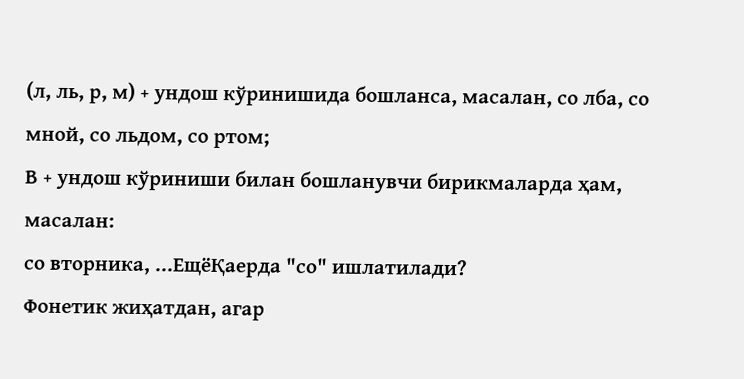(л, ль, р, м) + ундош кўринишида бошланса, масалан, со лба, со мной, со льдом, со ртом;
В + ундош кўриниши билан бошланувчи бирикмаларда ҳам, масалан:
со вторника, ...ЕщёҚаерда "со" ишлатилади?
Фонетик жиҳатдан, агар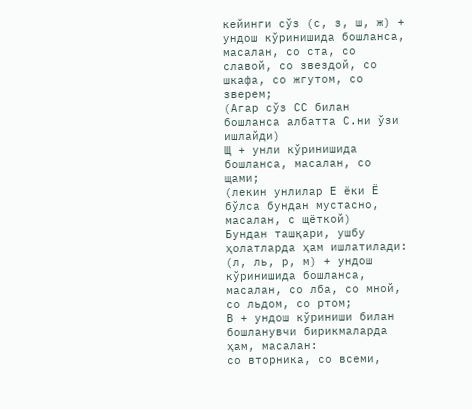кейинги сўз (с, з, ш, ж) + ундош кўринишида бошланса, масалан, со ста, со славой, со звездой, со шкафа, со жгутом, со зверем;
(Агар сўз СС билан бошланса албатта С.ни ўзи ишлайди)
Щ + унли кўринишида бошланса, масалан, со щами;
(лекин унлилар Е ёки Ё бўлса бундан мустасно, масалан, с щёткой)
Бундан ташқари, ушбу ҳолатларда ҳам ишлатилади:
(л, ль, р, м) + ундош кўринишида бошланса, масалан, со лба, со мной, со льдом, со ртом;
В + ундош кўриниши билан бошланувчи бирикмаларда ҳам, масалан:
со вторника, со всеми,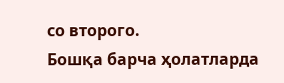со второго.
Бошқа барча ҳолатларда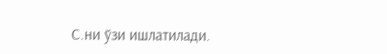С.ни ўзи ишлатилади.